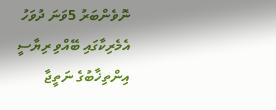ނޮވެންބަރު 5ވަނަ ދުވަހު އެމެރިކާގައި ބޭއްވި ރިޔާސީ އިންތިޚާބުގެ ނަތީޖާ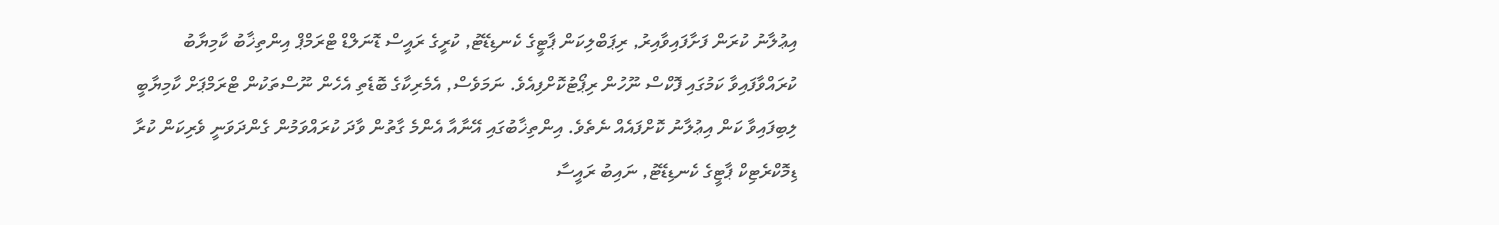އިޢުލާނު ކުރަން ފަށާފައިވާއިރު, ރިޕަބްލިކަން ޕާޓީގެ ކެނޑިޑޭޓު, ކުރީގެ ރައީސް ޑޮނަލްޑް ޓްރަމްޕް އިންތިޚާބު ކާމިޔާބު ކުރައްވާފައިވާ ކަމުގައި ފޮކްސް ނޫހުން ރިޕޯޓުކޮށްފިއެވެ. ނަމަވެސް, އެމެރިކާގެ ބޮޑެތި އެހެން ނޫސްތަކުން ޓްރަމްޕަށް ކާމިޔާބީ ލިބިފައިވާ ކަން އިޢުލާނު ކޮށްފައެއް ނެތެވެ. އިންތިޚާބުގައި އޭނާއާ އެންމެ ގާތުން ވާދަ ކުރައްވަމުން ގެންދަވަނީ ވެރިކަން ކުރާ ޑިމޮކްރެޓިކް ޕާޓީގެ ކެނޑިޑޭޓު, ނައިބު ރައީސާ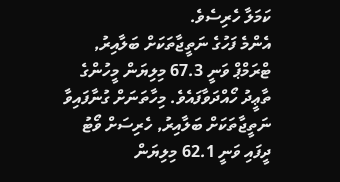ކަމަލާ ހެރިސެވެ.
އެންމެ ފަހުގެ ނަތީޖާތަކަށް ބަލާއިރު, ޓްރަމްޕް ވަނީ 67.3 މިލިޔަން މީހުންގެ ތާޢީދު ހޯއްދަވާފައެވެ. މިހާތަނަށް ގުނާފައިވާ ނަތީޖާތަކަށް ބަލާއިރު, ހެރިސަށް ވޯޓު ދީފައި ވަނީ 62.1 މިލިޔަން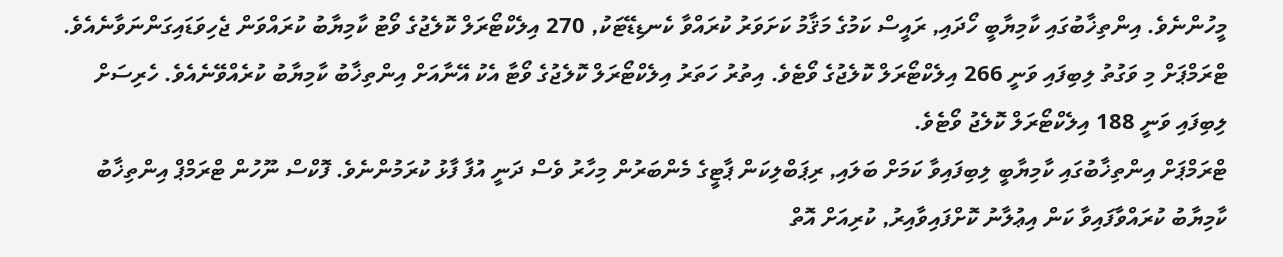މީހުންނެވެ. އިންތިޚާބުގައި ކާމިޔާބީ ހޯދައި, ރައީސް ކަމުގެ މަޤާމު ކަށަވަރު ކުރައްވާ ކެނޑިޑޭޓަކު, 270 އިލެކްޓޯރަލް ކޮލެޖުގެ ވޯޓު ކާމިޔާބު ކުރައްވަން ޖެހިވަޑައިގަންނަވާނެއެވެ. ޓްރަމްޕަށް މި ވަގުތު ލިބިފައި ވަނީ 266 އިލެކްޓޯރަލް ކޮލެޖުގެ ވޯޓެވެ. އިތުރު ހަތަރު އިލެކްޓޯރަލް ކޮލެޖުގެ ވޯޓާ އެކު އޭނާއަށް އިންތިޚާބު ކާމިޔާބު ކުރެއްވޭނެއެވެ. ހެރިސަށް ލިބިފައި ވަނީ 188 އިލެކްޓޯރަލް ކޮލެޖު ވޯޓެވެ.
ޓްރަމްޕަށް އިންތިޚާބުގައި ކާމިޔާބީ ލިބިފައިވާ ކަމަށް ބަލައި, ރިޕަބްލިކަން ޕާޓީގެ މެންބަރުން މިހާރު ވެސް ދަނީ އުފާ ފާޅު ކުރަމުންނެވެ. ފޮކްސް ނޫހުން ޓްރަމްޕް އިންތިޚާބު ކާމިޔާބު ކުރައްވާފައިވާ ކަން އިޢުލާނު ކޮށްފައިވާއިރު, ކުރިއަށް އޮތް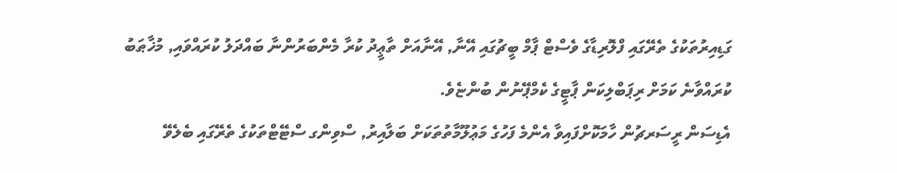ގަޑިއިރުތަކުގެ ތެރޭގައި ފްލޮރިޑާގެ ވެސްޓް ޕާމް ބީޗުގައި އޭނާ, އޭނާއަށް ތާޢީދު ކުރާ މެންބަރުންނާ ބައްދަލު ކުރައްވައި, މުޚާޠަބު ކުރައްވާނެ ކަމަށް ރިޕަބްލިކަން ޕާޓީގެ ކެމްޕޭނުން ބުންޏެވެ.
އެޑިސަން ރީސަރޗުން ހާމަކޮށްފައިވާ އެންމެ ފަހުގެ މަޢުލޫމާތުތަކަށް ބަލާއިރު, ސްވިންގ ސްޓޭޓްތަކުގެ ތެރޭގައި ބެލެވޭ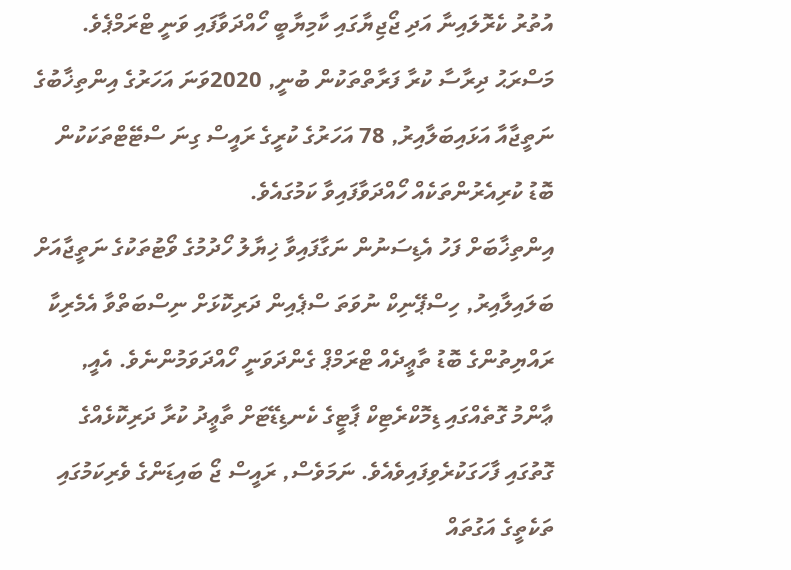އުތުރު ކެރޮލައިނާ އަދި ޖޯޖިޔާގައި ކާމިޔާބީ ހޯއްދަވާފައި ވަނީ ޓްރަމްޕެވެ. މަސްރަޙު ދިރާސާ ކުރާ ފަރާތްތަކުން ބުނީ, 2020ވަނަ އަހަރުގެ އިންތިޚާބުގެ ނަތީޖާއާ އަޅައިބަލާއިރު, 78 އަހަރުގެ ކުރީގެ ރައީސް ގިނަ ސްޓޭޓްތަކަކުން ބޮޑު ކުރިއެރުންތަކެއް ހޯއްދަވާފައިވާ ކަމުގައެވެ.
އިންތިޚާބަށް ފަހު އެޑިސަނުން ނަގާފައިވާ ޚިޔާލު ހޯދުމުގެ ވޯޓުތަކުގެ ނަތީޖާއަށް ބަލައިލާއިރު, ހިސްޕޭނިކް ނުވަތަ ސްޕެއިން ދަރިކޮޅަށް ނިސްބަތްވާ އެމެރިކާ ރައްޔިތުންގެ ބޮޑު ތާޢީދެއް ޓްރަމްޕް ގެންދަވަނީ ހޯއްދަވަމުންނެވެ. އެއީ, ޢާންމު ގޮތެއްގައި ޑިމޮކްރެޓިކް ޕާޓީގެ ކެނޑިޑޭޓަށް ތާޢީދު ކުރާ ދަރިކޮޅެއްގެ ގޮތުގައި ފާހަގަކުރެވިފައިވެއެވެ. ނަމަވެސް, ރައީސް ޖޯ ބައިޑަންގެ ވެރިކަމުގައި ތަކެތީގެ އަގުތައް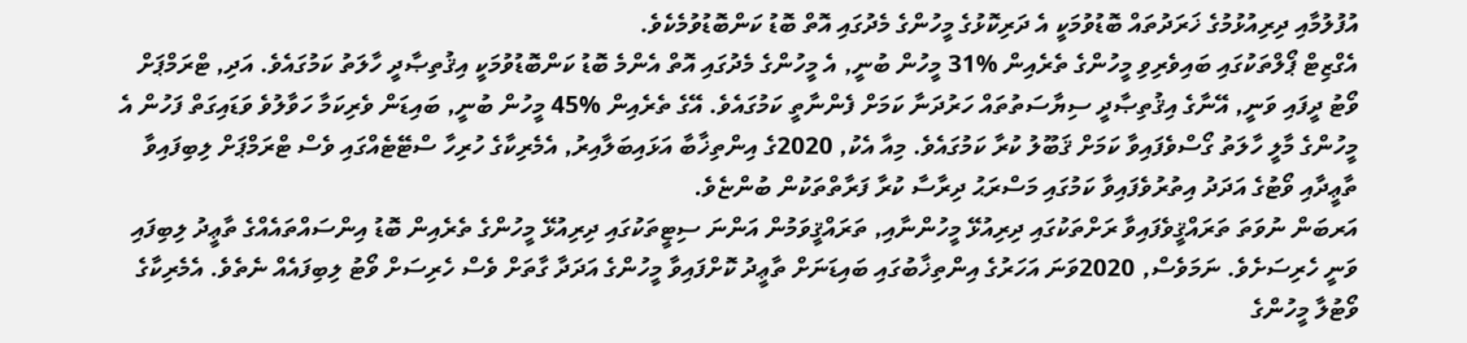އުފުލުމާއި ދިރިއުޅުމުގެ ޚަރަދުތައް ބޮޑުވުމަކީ އެ ދަރިކޮޅުގެ މީހުންގެ މެދުގައި އޮތް ބޮޑު ކަންބޮޑުވުމެކެވެ.
އެގްޒިޓް ޕޯލްތަކުގައި ބައިވެރިވި މީހުންގެ ތެރެއިން %31 މީހުން ބުނީ, އެ މީހުންގެ މެދުގައި އޮތް އެންމެ ބޮޑު ކަންބޮޑުވުމަކީ އިޤުތިޞާދީ ހާލަތު ކަމުގައެވެ. އަދި, ޓްރަމްޕަށް ވޯޓު ދީފައި ވަނީ, އޭނާގެ އިޤުތިޞާދީ ސިޔާސަތުތައް ހަރުދަނާ ކަމަށް ފެންނާތީ ކަމުގައެވެ. އޭގެ ތެރެއިން %45 މީހުން ބުނީ, ބައިޑަން ވެރިކަމާ ހަވާލުވެ ވަޑައިގަތް ފަހުން އެ މީހުންގެ މާލީ ހާލަތު ގޯސްވެފައިވާ ކަމަށް ޤަބޫލު ކުރާ ކަމުގައެވެ. މިއާ އެކު, 2020ގެ އިންތިޚާބާ އަޅައިބަލާއިރު, އެމެރިކާގެ ހުރިހާ ސްޓޭޓެއްގައި ވެސް ޓްރަމްޕަށް ލިބިފައިވާ ތާޢީދާއި ވޯޓުގެ އަދަދު އިތުރުވެފައިވާ ކަމުގައި މަސްރަޙު ދިރާސާ ކުރާ ފަރާތްތަކުން ބުންޏެވެ.
އަރބަން ނުވަތަ ތަރައްޤީވެފައިވާ ރަށްތަކުގައި ދިރިއުޅޭ މީހުންނާއި, ތަރައްޤީވަމުން އަންނަ ސިޓީތަކުގައި ދިރިއުޅޭ މީހުންގެ ތެރެއިން ބޮޑު އިންސައްތައެއްގެ ތާޢީދު ލިބިފައި ވަނީ ހެރިސަށެވެ. ނަމަވެސް, 2020ވަނަ އަހަރުގެ އިންތިޚާބުގައި ބައިޑަނަށް ތާޢީދު ކޮށްފައިވާ މީހުންގެ އަދަދާ ގާތަށް ވެސް ހެރިސަށް ވޯޓު ލިބިފައެއް ނެތެވެ. އެމެރިކާގެ ވޯޓުލާ މީހުންގެ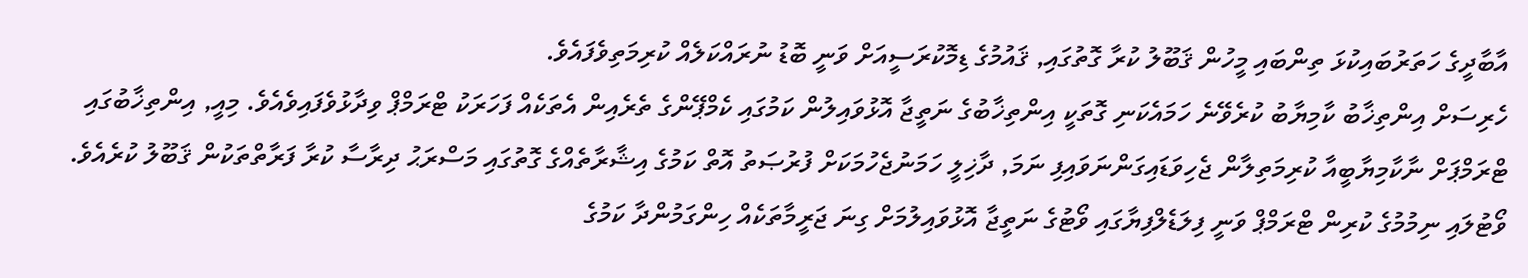އާބާދީގެ ހަތަރުބައިކުޅަ ތިންބައި މީހުން ޤަބޫލު ކުރާ ގޮތުގައި, ޤައުމުގެ ޑިމޮކުރަސީއަށް ވަނީ ބޮޑު ނުރައްކަލެއް ކުރިމަތިވެފައެވެ.
ހެރިސަށް އިންތިޚާބު ކާމިޔާބު ކުރެވޭނެ ހަމައެކަނި ގޮތަކީ އިންތިޚާބުގެ ނަތީޖާ އޮޅުވައިލުން ކަމުގައި ކެމްޕޭންގެ ތެރެއިން އެތަކެއް ފަހަރަކު ޓްރަމްޕް ވިދާޅުވެފައިވެއެވެ. މިއީ, އިންތިޚާބުގައި ޓްރަމްޕަށް ނާކާމިޔާބީއާ ކުރިމަތިލާން ޖެހިވަޑައިގަންނަވައިފި ނަމަ, ދާޚިލީ ހަމަނުޖެހުމަކަށް ފުރުޞަތު އޮތް ކަމުގެ އިޝާރާތެއްގެ ގޮތުގައި މަސްރަޙު ދިރާސާ ކުރާ ފަރާތްތަކުން ޤަބޫލު ކުރެއެވެ.
ވޯޓުލައި ނިމުމުގެ ކުރިން ޓްރަމްޕް ވަނީ ފިލަޑެލްފިޔާގައި ވޯޓުގެ ނަތީޖާ އޮޅުވައިލުމަށް ގިނަ ޖަރީމާތަކެއް ހިންގަމުންދާ ކަމުގެ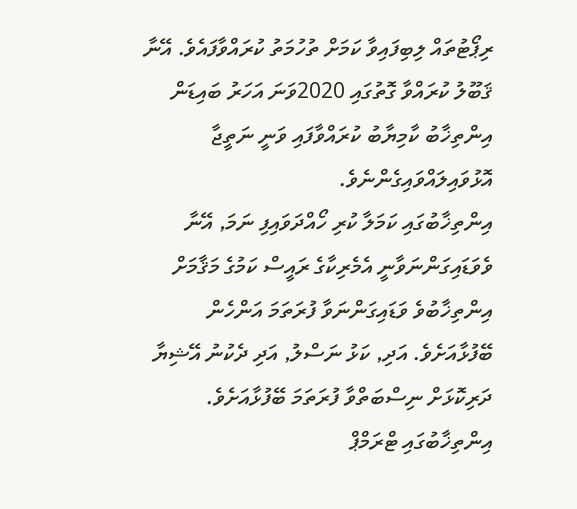ރިޕޯޓުތައް ލިބިފައިވާ ކަމަށް ތުހުމަތު ކުރައްވާފައެވެ. އޭނާ ޤަބޫލު ކުރައްވާ ގޮތުގައި 2020ވަނަ އަހަރު ބައިޑަން އިންތިޚާބު ކާމިޔާބު ކުރައްވާފައި ވަނީ ނަތީޖާ އޮޅުވައިލައްވައިގެންނެވެ.
އިންތިޚާބުގައި ކަމަލާ ކުރި ހޯއްދަވައިފި ނަމަ, އޭނާ ވެވަޑައިގަންނަވާނީ އެމެރިކާގެ ރައީސް ކަމުގެ މަޤާމަށް އިންތިޚާބުވެ ވަޑައިގަންނަވާ ފުރަތަމަ އަންހެން ބޭފުޅާއަށެވެ. އަދި, ކަޅު ނަސްލު, އަދި ދެކުނު އޭޝިޔާ ދަރިކޮޅަށް ނިސްބަތްވާ ފުރަތަމަ ބޭފުޅާއަށެވެ. އިންތިޚާބުގައި ޓްރަމްޕް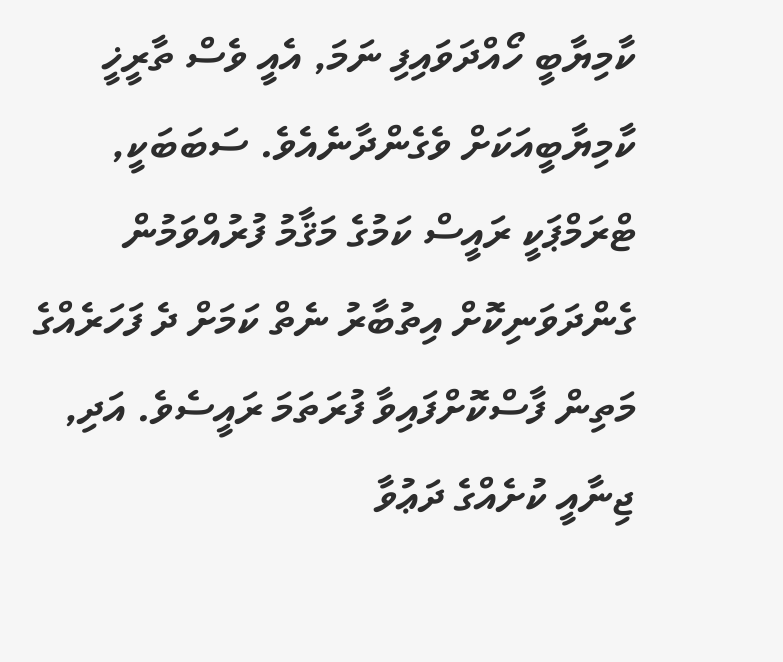ކާމިޔާބީ ހޯއްދަވައިފި ނަމަ, އެއީ ވެސް ތާރީޚީ ކާމިޔާބީއަކަށް ވެގެންދާނެއެވެ. ސަބަބަކީ, ޓްރަމްޕަކީ ރައީސް ކަމުގެ މަޤާމު ފުރުއްވަމުން ގެންދަވަނިކޮށް އިތުބާރު ނެތް ކަމަށް ދެ ފަހަރެއްގެ މަތިން ފާސްކޮށްފައިވާ ފުރަތަމަ ރައީސެވެ. އަދި, ޖިނާއީ ކުށެއްގެ ދަޢުވާ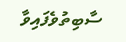ސާބިތުވެފައިވާ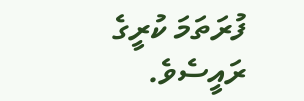ފުރަތަމަ ކުރީގެ ރައީސެވެ.